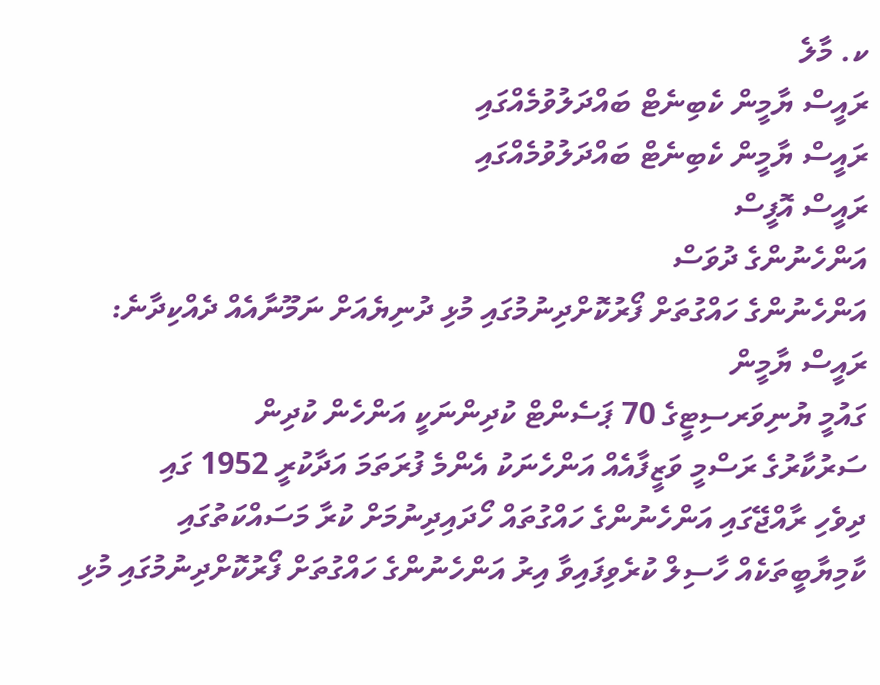ކ. މާލެ
ރައީސް ޔާމީން ކެބިނެޓް ބައްދަލުވުމެއްގައި
ރައީސް ޔާމީން ކެބިނެޓް ބައްދަލުވުމެއްގައި
ރައީސް އޮފީސް
އަންހެނުންގެ ދުވަސް
އަންހެނުންގެ ހައްގުތަށް ފޯރުކޮށްދިނުމުގައި މުޅި ދުނިޔެއަށް ނަމޫނާއެއް ދެއްކިދާނެ: ރައީސް ޔާމީން
ގައުމީ ޔުނިވަރސިޓީގެ 70 ޕަސެންޓް ކުދިންނަކީ އަންހެން ކުދިން
ސަރުކާރުގެ ރަސްމީ ވަޒީފާއެއް އަންހެނަކު އެންމެ ފުރަތަމަ އަދާކުރީ 1952 ގައި
ދިވެހި ރާއްޖޭގައި އަންހެނުންގެ ހައްގުތައް ހޯދައިދިނުމަށް ކުރާ މަސައްކަތުގައި ކާމިޔާބީތަކެއް ހާސިލް ކުރެވިފައިވާ އިރު އަންހެނުންގެ ހައްގުތަށް ފޯރުކޮށްދިނުމުގައި މުޅި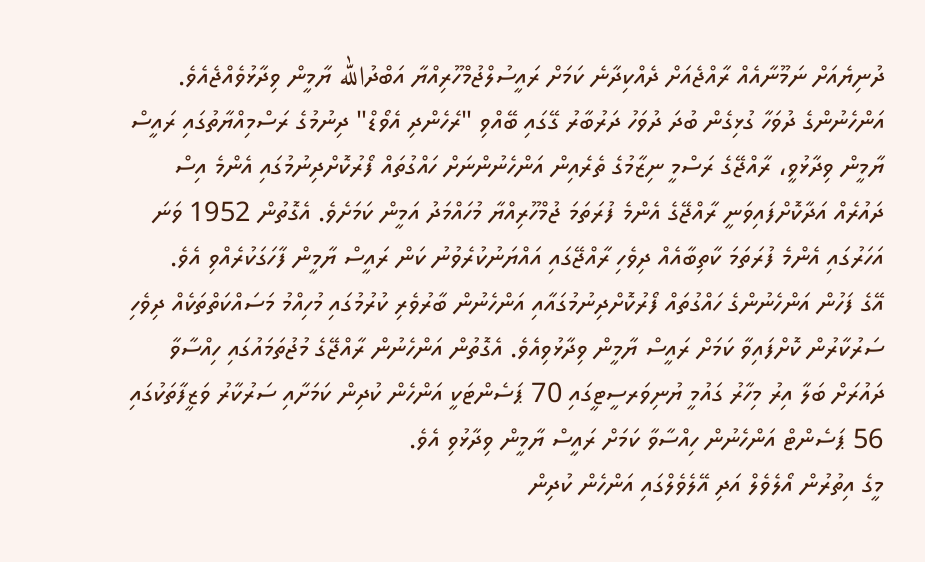ދުނިޔެއަށް ނަމޫނާއެއް ރާއްޖެއަށް ދެއްކިދާނެ ކަމަށް ރައީސުލްޖުމްހޫރިއްޔާ އަބްދުالله ޔާމީން ވިދާޅުވެއްޖެއެވެ.
އަންހެނުންގެ ދުވަހާ ގުޅިގެން ބުދަ ދުވަހު ދަރުބާރު ގޭގައި ބޭއްވި "ރެހެންދި އެވޯޑް" ދިނުމުގެ ރަސްމިއްޔާތުގައި ރައީސް ޔާމީން ވިދާޅުވީ، ރާއްޖޭގެ ރަސްމީ ނިޒާމުގެ ތެރެއިން އަންހެނުންނަށް ހައްގުތައް ފޯރުކޮށްދިނުމުގައި އެންމެ އިސް ދައުރެއް އަދާކޮށްފައިވަނީ ރާއްޖޭގެ އެންމެ ފުރަތަމަ ޖުމްހޫރިއްޔާ މުހައްމަދު އަމީން ކަމަށެވެ. އެގޮތުން 1952 ވަނަ އަހަރުގައި އެންމެ ފުރަތަމަ ކާތިބާއެއް ދިވެހި ރާއްޖޭގައި އައްޔަނުކުރެވުނު ކަން ރައީސް ޔާމީން ފާހަގަކުރެއްވި އެވެ.
އޭގެ ފަހުން އަންހެނުންގެ ހައްގުތައް ފޯރުކޮށްދިނުމުގައާއި އަންހެނުން ބާރުވެރި ކުރުމުގައި މުހިއްމު މަސައްކަތްތަކެއް ދިވެހި ސަރުކާރުން ކޮށްފައިވާ ކަމަށް ރައީސް ޔާމީން ވިދާޅުވިއެވެ. އެގޮތުން އަންހެނުން ރާއްޖޭގެ މުޖުތަމައުގައި ހިއްސާވާ ދައުރަށް ބަލާ އިރު މިހާރު ގައުމީ ޔުނިވަރސީޓީގައި 70 ޕަސެންޓަކީ އަންހެން ކުދިން ކަމަށާއި ސަރުކާރު ވަޒީފާތަކުގައި 56 ޕަސެންޓް އަންހެނުން ހިއްސާވާ ކަމަށް ރައީސް ޔާމީން ވިދާޅުވި އެވެ.
މީގެ އިތުރުން އޯލެވެލް އަދި އޭލެވެލްގައި އަންހެން ކުދިން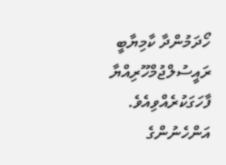ހޯދަމުންދާ ކާމިޔާބީ ރައީސުލްޖުމްހޫރިއްޔާ ފާހަގަކުރެއްވިއެވެ.
އަންހެނުންގެ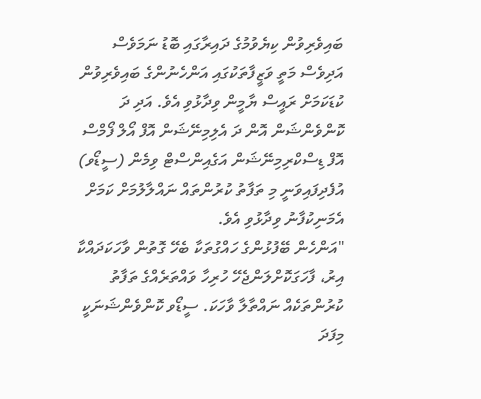ބައިވެރިވުން ކިޔެވުމުގެ ދައިރާގައި ބޮޑު ނަމަވެސް އަދިވެސް މަތީ ވަޒީފާތަކުގައި އަންހެނުންގެ ބައިވެރިވުން ކުޑަކަމަށް ރައީސް ޔާމީން ވިދާޅުވި އެވެ. އަދި ދަ ކޮންވެންޝަން އޮން ދަ އެލިމިނޭޝަން އޮފް އޯލް ފޯމްސް އޮފް ޑިސްކްރިމިނޭޝަން އަގެއިންސްޓް ވިމެން (ސީޑޯވ) އުފެދިފައިވަނީ މި ތަފާތު ކުރުންތައް ނައްލާލުމަށް ކަމަށް އެމަނިކުފާނު ވިދާޅުވި އެވެ.
"އަންހެން ބޭފުޅުންގެ ހައްގުތަކާ ބެހޭ ގޮތުން ވާހަކަދައްކާ އިރު، ފާހަގަކޮށްލަންޖެހޭ ހުރިހާ ވައްތަރެއްގެ ތަފާތު ކުރުންތަކެއް ނައްތާލާ ވާހަކަ. ސީޑޯވ ކޮންވެންޝަނަކީ މިފަދަ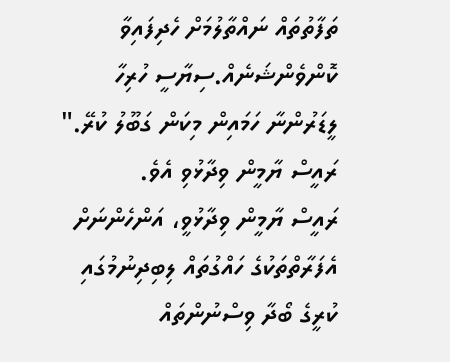ތަފާތުތައް ނައްތާލުމަށް ހެދިފައިވާ ކޮންވެންޝަނެއް.ސިޔާސީ ހުރިހާ ލީޑަރުންނާ ހަމައިން މިކަން ގަބޫލު ކުރޭ." ރައީސް ޔާމީން ވިދާޅުވި އެވެ.
ރައީސް ޔާމީން ވިދާޅުވީ، އަންހެންނަށް އެފަރާތްތަކުގެ ހައްގުތައް ލިބިދިނުމުގައި ކުރީގެ ބޯދާ ވިސްނުންތައް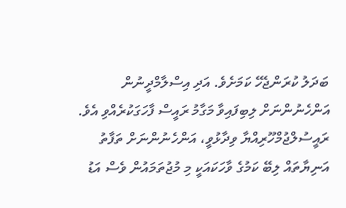ބަދަލު ކުރަންޖެހޭ ކަމަށެވެ. އަދި އިސްލާމްދީނުން އަންހެނުންނަށް ލިބިފައިވާ މަގާމު ރައީސް ފާހަގަކުރެއްވި އެވެ. ރައީސުލްޖުމްހޫރިއްޔާ ވިދާޅުވީ، އަންހެނުންނަށް ތަފާތު އަނިޔާތައް ލިބޭ ކަމުގެ ވާހަކައަކީ މި މުޖުތަމައުން ވެސް އަޑު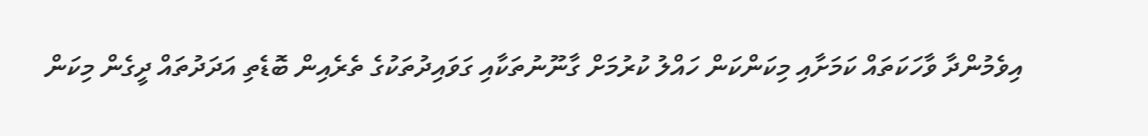އިވެމުންދާ ވާހަކަތައް ކަމަށާއި މިކަންކަން ހައްލު ކުރުމަށް ގާނޫނުތަކާއި ގަވައިދުތަކުގެ ތެރެއިން ބޮޑެތި އަދަދުތައް ދީގެން މިކަން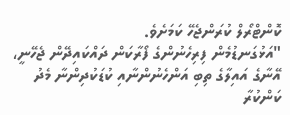ކޮންޓްރޯލް ކުރަންޖެހޭ ކަމަށެވެ.
"އަޅުގަނޑުމެން ފިރިހެނުންގެ ފޯރާކަން ދައްކައިދޭން ޖެހޭނީ، އޭނާގެ އައިލާގެ ތިބި އަންހެނުންނާއި ކުޑަކުދިންނާ މެދު ކަންކުރާ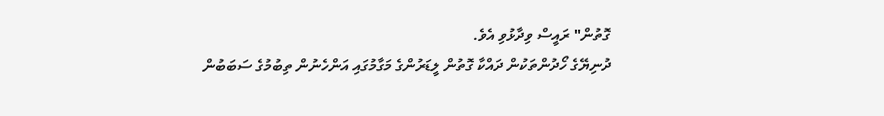ގޮތުން" ރައީސް ވިދާޅުވި އެވެ.
ދުނިޔޭގެ ހޯދުންތަކުން ދައްކާ ގޮތުން ލީޑަރުންގެ މަގާމުގައި އަންހެނުން ތިބުމުގެ ސަބަބުން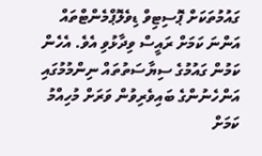ގައުމުތަކަށް ޕޮސިޓިވް ޑިވެލޮޕްމެންޓްތައް އަންނަ ކަމަށް ރައީސް ވިދާޅުވި އެވެ. އެހެން ކަމުން ގައުމުގެ ސިޔާސަތުތައް ނިންމުމުގައި އަންހެނުންގެ ބައިވެރިވުން ވަރަށް މުހިއްމު ކަމަށް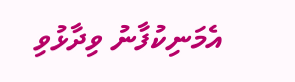އެމަނިކުފާނު ވިދާޅުވި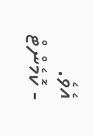އެވެ.
- ކޮމެންޓް